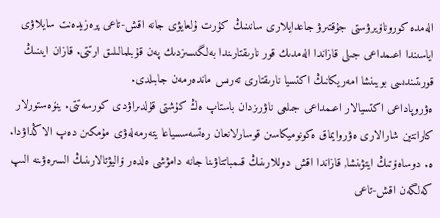الەمدە كوروناۆيرۋستى جۇقتىرۋ جاعدايلارى سانىنىڭ كۇرت ۇلعايۋى جانە اقش-تاعى پرەزيدەنت سايلاۋى اياسىندا اعىمداعى جىلى قازاندا الەمدىك قور نارىقتارىندا بەلگىسىزدىك پەن قۇبىلمالىلىق ارتتى. قازان ايىنىڭ قورىتىندىسى بويىنشا امەريكانىڭ اكتسيا نارىقتارى تەرىس ماندەرمەن جابىلدى.
ەۋروپاداعى اكتسيالار اعىمداعى جىلعى ناۋرىزدان باستاپ ەڭ كۇشتى قۇلدىراۋدى كورسەتتى. ينۆەستورلار كارانتين شارالارى ەۋروايماق ەكونوميكاسىن قوسارلانعان رەتسەسسياعا يتەرمەلەۋى مۇمكىن دەپ الاڭداۋدا. ە. دوساەۆتىڭ ايتۋىنشا, قازاندا اقش دوللارىنىڭ قىمباتتاۋىنا جانە دامۋشى ەلدەر ۆاليۋتالارىنىڭ السىرەۋىنە الىپ كەلگەن اقش-تاعى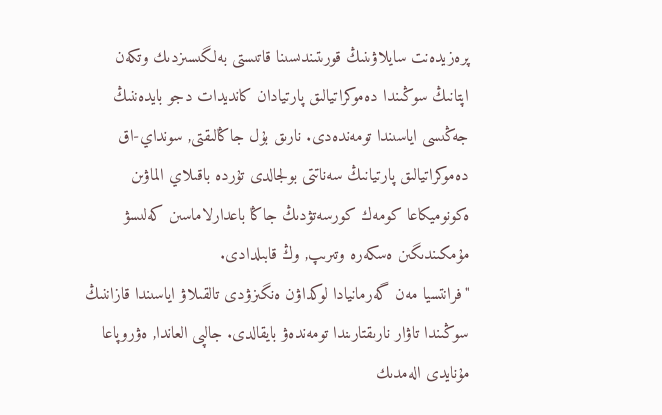پرەزيدەنت سايلاۋىنىڭ قورىتىندىسىنا قاتىستى بەلگىسىزدىك وتكەن اپتانىڭ سوڭىندا دەموكراتيالىق پارتيادان كانديدات دجو بايدەننىڭ جەڭىسى اياسىندا تومەندەدى. نارىق بۇل جاڭالىقتى, سونداي-اق دەموكراتيالىق پارتيانىڭ سەناتتى بولجالدى تۇردە باقىلاي الماۋىن ەكونوميكاعا كومەك كورسەتۋدىڭ جاڭا باعدارلاماسىن كەلىسۋ مۇمكىندىگىن ەسكەرە وتىرىپ, وڭ قابىلدادى.
"فرانتسيا مەن گەرمانيادا لوكداۋن ەنگىزۋدى تالقىلاۋ اياسىندا قازاننىڭ سوڭىندا تاۋار نارىقتارىندا تومەندەۋ بايقالدى. جالپى العاندا, ەۋروپاعا مۇنايدى الەمدىك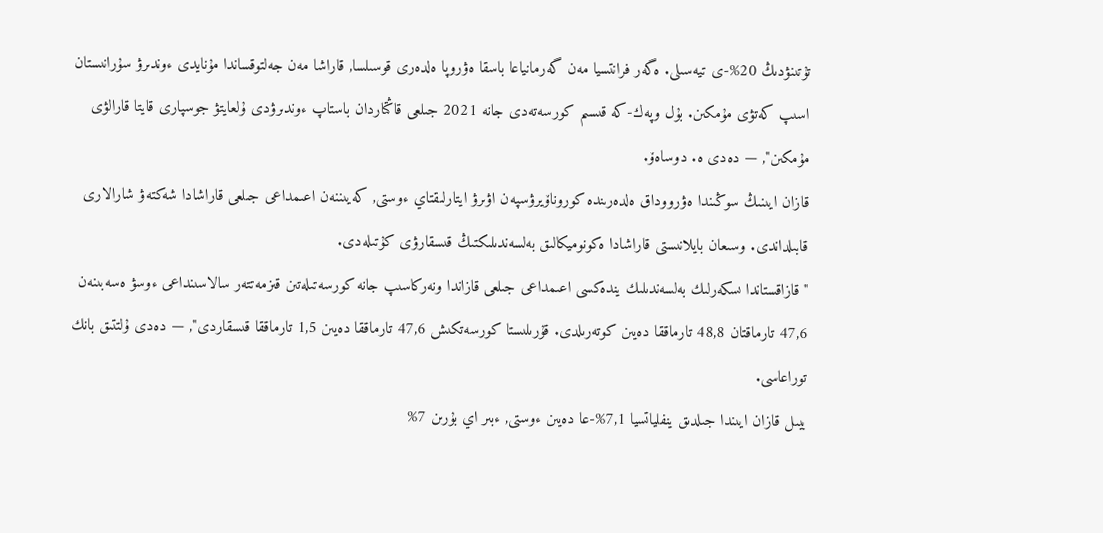تۇتىنۋدىڭ 20%-ى تيەسىلى. ەگەر فرانتسيا مەن گەرمانياعا باسقا ەۋروپا ەلدەرى قوسىلسا, قاراشا مەن جەلتوقساندا مۇنايدى ءوندىرۋ سۇرانىستان اسىپ كەتۋى مۇمكىن. بۇل وپەك-كە قىسىم كورسەتەدى جانە 2021 جىلعى قاڭتاردان باستاپ ءوندىرۋدى ۇلعايتۋ جوسپارى قايتا قارالۋى مۇمكىن", — دەدى ە. دوساەۆ.
قازان ايىنىڭ سوڭىندا ەۋرووداق ەلدەرىندە كوروناۆيرۋسپەن اۋىرۋ ايتارلىقتاي ءوستى, كەيىننەن اعىمداعى جىلعى قاراشادا شەكتەۋ شارالارى قابىلداندى. وسىعان بايلانىستى قاراشادا ەكونوميكالىق بەلسەندىلىكتىڭ قىسقارۋى كۇتىلەدى.
"قازاقستاندا ىسكەرلىك بەلسەندىلىك يندەكسى اعىمداعى جىلعى قازاندا ونەركاسىپ جانە كورسەتىلەتىن قىزمەتتەر سالاسىنداعى ءوسۋ ەسەبىنەن 47,6 تارماقتان 48,8 تارماققا دەيىن كوتەرىلدى. قۇرىلىستا كورسەتكىش 47,6 تارماققا دەيىن 1,5 تارماققا قىسقاردى", — دەدى ۇلتتىق بانك توراعاسى.
بيىل قازان ايىندا جىلدىق ينفلياتسيا 7,1%-عا دەيىن ءوستى, ءبىر اي بۇرىن 7%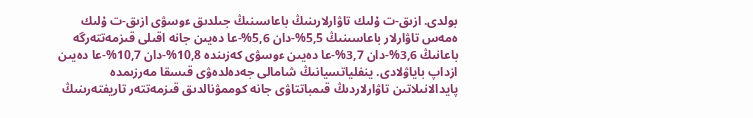بولدى. ازىق-ت ۇلىك تاۋارلارىنىڭ باعاسىنىڭ جىلدىق ءوسۋى ازىق-ت ۇلىك ەمەس تاۋارلار باعاسىنىڭ 5,5%-دان 5,6%-عا دەيىن جانە اقىلى قىزمەتتەرگە باعانىڭ 3,6%-دان 3,7%-عا دەيىن ءوسۋى كەزىندە 10,8%-دان 10,7%-عا دەيىن ازداپ باياۋلادى. ينفلياتسيانىڭ شامالى جەدەلدەۋى قىسقا مەرزىمدە پايدالانىلاتىن تاۋارلاردىڭ قىمباتتاۋى جانە كوممۋنالدىق قىزمەتتەر تاريفتەرىنىڭ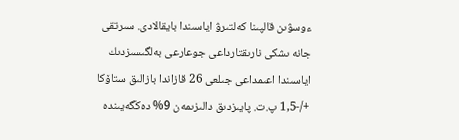ءوسۋىن قالپىنا كەلتىرۋ اياسىندا بايقالادى. سىرتقى جانە ىشكى نارىقتارداعى جوعارعى بەلگىسىزدىك اياسىندا اعىمداعى جىلعى 26 قازاندا بازالىق ستاۆكا +/-1,5 پ.ت. پايىزدىق دالىزىمەن 9% دەڭگەيىندە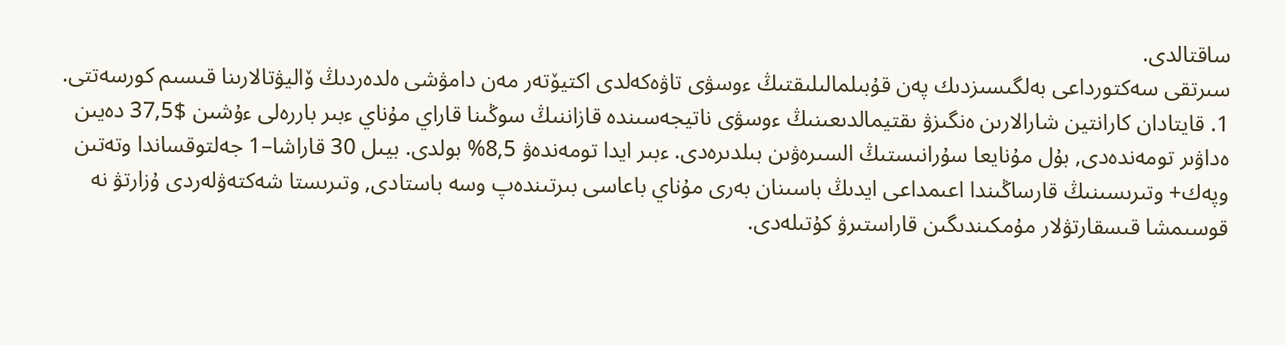ساقتالدى.
سىرتقى سەكتورداعى بەلگىسىزدىك پەن قۇبىلمالىلىقتىڭ ءوسۋى تاۋەكەلدى اكتيۆتەر مەن دامۋشى ەلدەردىڭ ۆاليۋتالارىنا قىسىم كورسەتتى.
1. قايتادان كارانتين شارالارىن ەنگىزۋ ىقتيمالدىعىنىڭ ءوسۋى ناتيجەسىندە قازاننىڭ سوڭىنا قاراي مۇناي ءبىر باررەلى ءۇشىن $37,5 دەيىن ەداۋىر تومەندەدى, بۇل مۇنايعا سۇرانىستىڭ السىرەۋىن بىلدىرەدى. ءبىر ايدا تومەندەۋ 8,5% بولدى. بيىل 30 قاراشا–1 جەلتوقساندا وتەتىن وپەك+ وتىرىسىنىڭ قارساڭىندا اعىمداعى ايدىڭ باسىنان بەرى مۇناي باعاسى بىرتىندەپ وسە باستادى, وتىرىستا شەكتەۋلەردى ۇزارتۋ نە قوسىمشا قىسقارتۋلار مۇمكىندىگىن قاراستىرۋ كۇتىلەدى.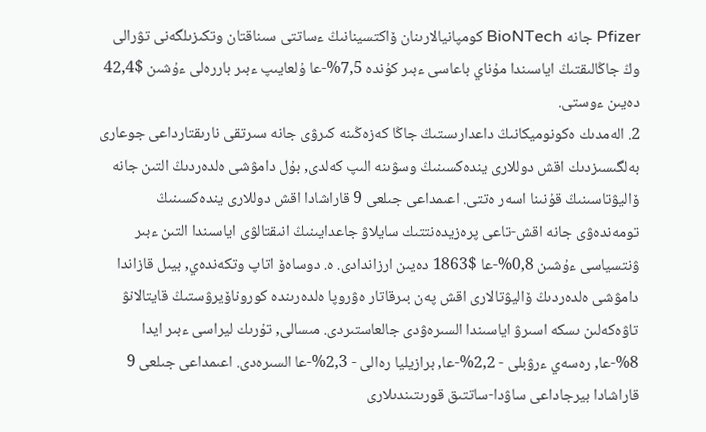Pfizer جانە BioNTech كومپانيالارىنان ۆاكتسينانىڭ ءساتتى سىناقتان وتكىزىلگەنى تۋرالى وڭ جاڭالىقتىڭ اياسىندا مۇناي باعاسى ءبىر كۇندە 7,5%-عا ۇلعايىپ ءبىر باررەلى ءۇشىن $42,4 دەيىن ءوستى.
2. الەمدىك ەكونوميكانىڭ داعدارىستىڭ جاڭا كەزەڭىنە كىرۋى جانە سىرتقى نارىقتارداعى جوعارى بەلگىسىزدىك اقش دوللارى يندەكسىنىڭ وسۋىنە الىپ كەلدى, بۇل دامۋشى ەلدەردىڭ التىن جانە ۆاليۋتاسىنىڭ قۇنىنا اسەر ەتتى. اعىمداعى جىلعى 9 قاراشادا اقش دوللارى يندەكسىنىڭ تومەندەۋى جانە اقش-تاعى پرەزيدەنتتىك سايلاۋ جاعدايىنىڭ انىقتالۋى اياسىندا التىن ءبىر ۋنتسياسى ءۇشىن 0,8%-عا $1863 دەيىن ارزاندادى. ە. دوساەۆ اتاپ وتكەندەي, بيىل قازاندا دامۋشى ەلدەردىڭ ۆاليۋتالارى اقش پەن بىرقاتار ەۋروپا ەلدەرىندە كوروناۆيرۋستىڭ قايتالانۋ تاۋەكەلىن ىسكە اسىرۋ اياسىندا السىرەۋدى جالعاستىردى. مىسالى, تۇرىك ليراسى ءبىر ايدا 8%-عا, رەسەي ءرۋبلى - 2,2%-عا, برازيليا رەالى - 2,3%-عا السىرەدى. اعىمداعى جىلعى 9 قاراشادا بيرجاداعى ساۋدا-ساتتىق قورىتىندىلارى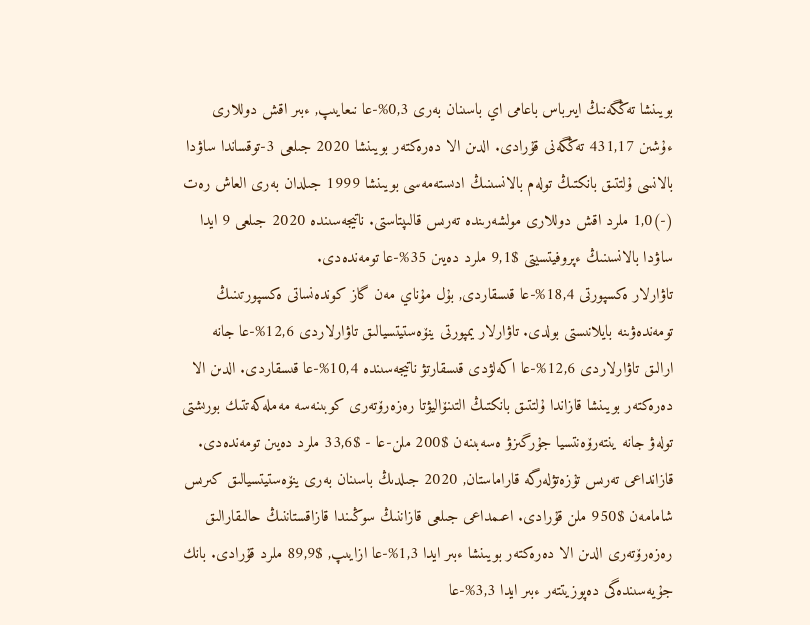بويىنشا تەڭگەنىڭ ايىرباس باعامى اي باسىنان بەرى 0,3%-عا نىعايىپ, ءبىر اقش دوللارى ءۇشىن 431,17 تەڭگەنى قۇرادى. الدىن الا دەرەكتەر بويىنشا 2020 جىلعى 3-توقساندا ساۋدا بالانسى ۇلتتىق بانكتىڭ تولەم بالانسىنىڭ ادىستەمەسى بويىنشا 1999 جىلدان بەرى العاش رەت (-)1,0 ملرد اقش دوللارى مولشەرىندە تەرىس قالىپتاستى. ناتيجەسىندە 2020 جىلعى 9 ايدا ساۋدا بالانسىنىڭ ءپروفيتسيتى $9,1 ملرد دەيىن 35%-عا تومەندەدى.
تاۋارلار ەكسپورتى 18,4%-عا قىسقاردى, بۇل مۇناي مەن گاز كوندەنساتى ەكسپورتىنىڭ تومەندەۋىنە بايلانىستى بولدى. تاۋارلار يمپورتى ينۆەستيتسيالىق تاۋارلاردى 12,6%-عا جانە ارالىق تاۋارلاردى 12,6%-عا اكەلۋدى قىسقارتۋ ناتيجەسىندە 10,4%-عا قىسقاردى. الدىن الا دەرەكتەر بويىنشا قازاندا ۇلتتىق بانكتىڭ التىنۆاليۋتا رەزەرۆتەرى كوبىنەسە مەملەكەتتىك بورىشتى تولەۋ جانە ينتەرۆەنتسيا جۇرگىزۋ ەسەبىنەن $200 ملن-عا - $33,6 ملرد دەيىن تومەندەدى.
قازانداعى تەرىس تۇزەتۋلەرگە قاراماستان, 2020 جىلدىڭ باسىنان بەرى ينۆەستيتسيالىق كىرىس شامامەن $950 ملن قۇرادى. اعىمداعى جىلعى قازاننىڭ سوڭىندا قازاقستاننىڭ حالىقارالىق رەزەرۆتەرى الدىن الا دەرەكتەر بويىنشا ءبىر ايدا 1,3%-عا ازايىپ, $89,9 ملرد قۇرادى. بانك جۇيەسىندەگى دەپوزيتتەر ءبىر ايدا 3,3%-عا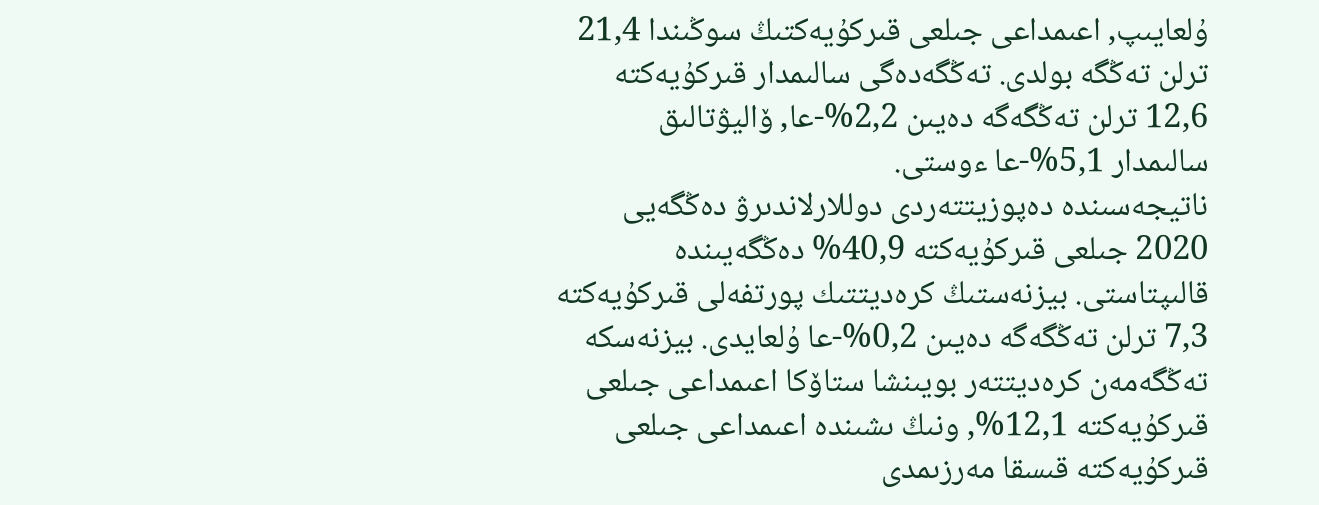ۇلعايىپ, اعىمداعى جىلعى قىركۇيەكتىڭ سوڭىندا 21,4 ترلن تەڭگە بولدى. تەڭگەدەگى سالىمدار قىركۇيەكتە 12,6 ترلن تەڭگەگە دەيىن 2,2%-عا, ۆاليۋتالىق سالىمدار 5,1%-عا ءوستى.
ناتيجەسىندە دەپوزيتتەردى دوللارلاندىرۋ دەڭگەيى 2020 جىلعى قىركۇيەكتە 40,9% دەڭگەيىندە قالىپتاستى. بيزنەستىڭ كرەديتتىك پورتفەلى قىركۇيەكتە 7,3 ترلن تەڭگەگە دەيىن 0,2%-عا ۇلعايدى. بيزنەسكە تەڭگەمەن كرەديتتەر بويىنشا ستاۆكا اعىمداعى جىلعى قىركۇيەكتە 12,1%, ونىڭ ىشىندە اعىمداعى جىلعى قىركۇيەكتە قىسقا مەرزىمدى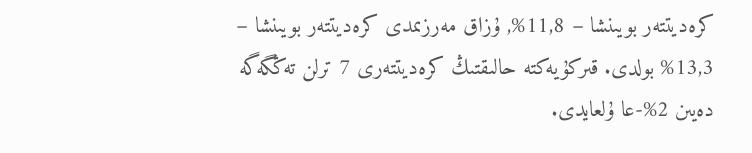كرەديتتەر بويىنشا – 11,8%, ۇزاق مەرزىمدى كرەديتتەر بويىنشا – 13,3% بولدى. قىركۇيەكتە حالىقتىڭ كرەديتتەرى 7 ترلن تەڭگەگە دەيىن 2%-عا ۇلعايدى.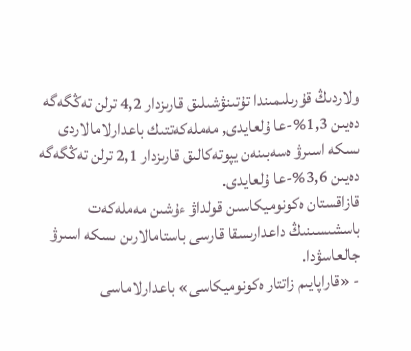ولاردىڭ قۇرىلىمىندا تۇتىنۋشىلىق قارىزدار 4,2 ترلن تەڭگەگە دەيىن 1,3%-عا ۇلعايدى, مەملەكەتتىك باعدارلامالاردى ىسكە اسىرۋ ەسەبىنەن يپوتەكالىق قارىزدار 2,1 ترلن تەڭگەگە دەيىن 3,6%-عا ۇلعايدى.
قازاقستان ەكونوميكاسىن قولداۋ ءۇشىن مەملەكەت باسشىسىنىڭ داعدارىسقا قارسى باستامالارىن ىسكە اسىرۋ جالعاسۋدا.
- «قاراپايىم زاتتار ەكونوميكاسى» باعدارلاماسى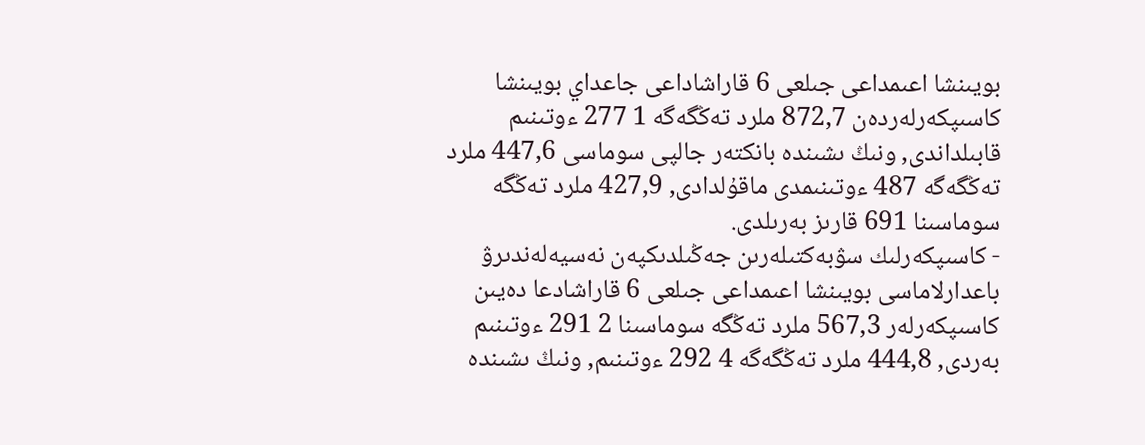بويىنشا اعىمداعى جىلعى 6 قاراشاداعى جاعداي بويىنشا كاسىپكەرلەردەن 872,7 ملرد تەڭگەگە 1 277 ءوتىنىم قابىلداندى, ونىڭ ىشىندە بانكتەر جالپى سوماسى 447,6 ملرد تەڭگەگە 487 ءوتىنىمدى ماقۇلدادى, 427,9 ملرد تەڭگە سوماسىنا 691 قارىز بەرىلدى.
- كاسىپكەرلىك سۋبەكتىلەرىن جەڭىلدىكپەن نەسيەلەندىرۋ باعدارلاماسى بويىنشا اعىمداعى جىلعى 6 قاراشادعا دەيىن كاسىپكەرلەر 567,3 ملرد تەڭگە سوماسىنا 2 291 ءوتىنىم بەردى, 444,8 ملرد تەڭگەگە 4 292 ءوتىنىم, ونىڭ ىشىندە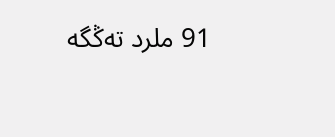91 ملرد تەڭگە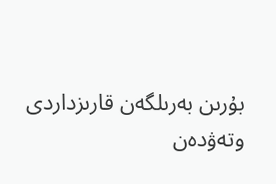بۇرىن بەرىلگەن قارىزداردى وتەۋدەن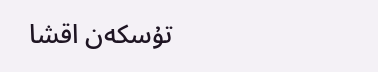تۇسكەن اقشا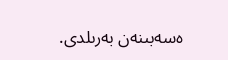ەسەبىنەن بەرىلدى.